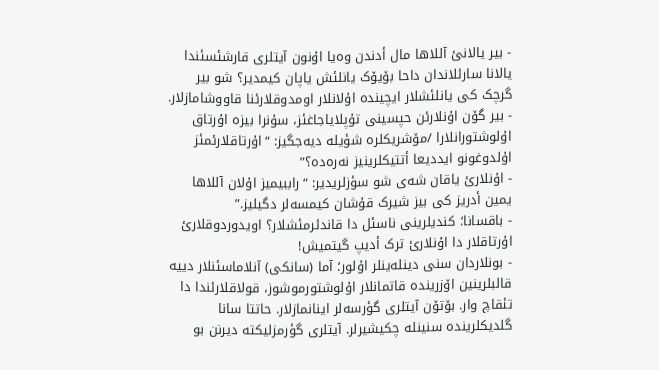- بیر یالانئ آللاها مال أدندن وەیا اۇنون آیتلری قارشئسئندا یالانا سارئلاندان داحا بۆیۆک یانلئش یاپان کیمدیر؟ شو بیر گرچک کی یانلئشلار ایچیندە اۇلانلار اومدوقلارئنا قاووشامازلار.
- بیر گۆن اۇنلارئن حپسینی تۇپلایاجاغئز، سۇنرا بیزە اۇرتاق اۇلوشتورانلارا /مۆشریکلرە شؤیلە دیەجگیز: “اۇرتاقلارئمئز اۇلدوغونو ایددیعا أتتیکلرینیز نەرەدە؟”
- اۇنلارئ یاقان شەی شو سؤزلریدیر: “راببیمیز اۇلان آللاها یمین أدریز کی بیز شیرک قۇشان کیمسەلر دگیلیز.”
- باقسانا؛ کندیلرینی ناسئل دا قاندئرمئشلار؟ اویدوردوقلارئ اۇرتاقلار دا اۇنلارئ ترک أدیپ گیتمیش!
- بونلاردان سنی دینلەینلر اۇلور؛ آما (سانکی) آنلاماسئنلار دییە قالبلرینین اۆزریندە قاتمانلار اۇلوشتورموشوز، قولاقلارئندا دا تئقاچ وار. بۆتۆن آیتلری گؤرسەلر اینانمازلار. حاتتا سانا گلدیکلریندە سنینلە چکیشیرلر. آیتلری گؤرمزلیکتە دیرنن بو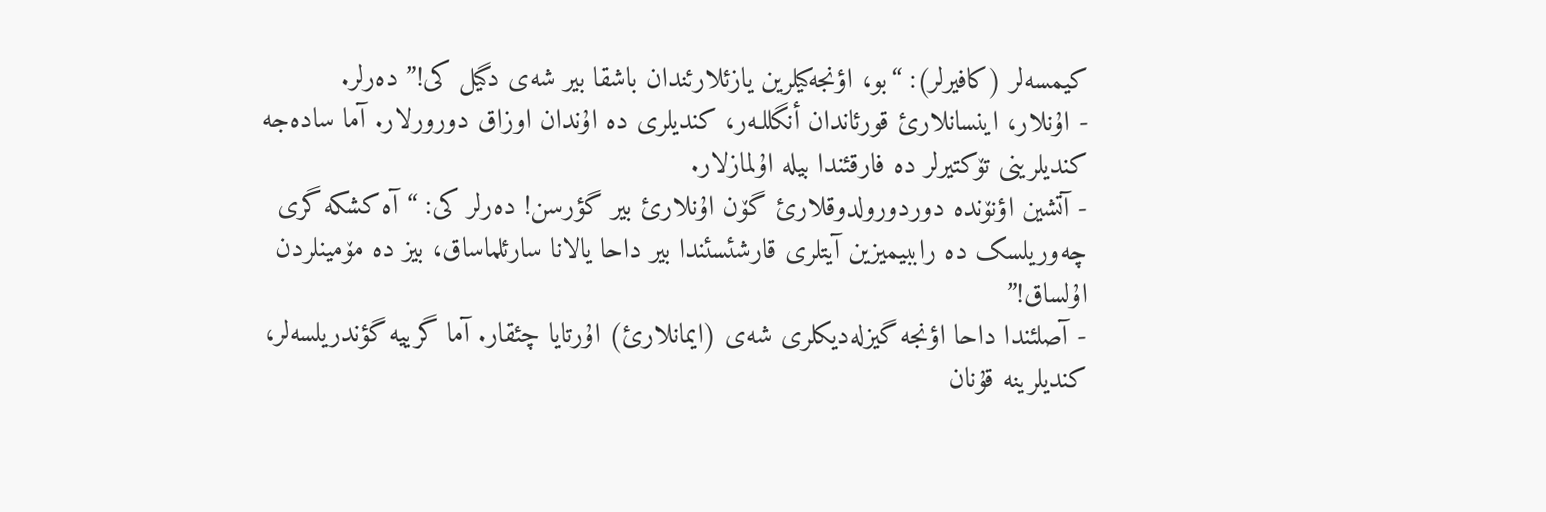کیمسەلر (کافیرلر): “بو، اؤنجەکیلرین یازئلارئندان باشقا بیر شەی دگیل کی!” دەرلر.
- اۇنلار، اینسانلارئ قورئاندان أنگللـەر، کندیلری دە اۇندان اوزاق دورورلار. آما سادەجە کندیلرینی تۆکتیرلر دە فارقئندا بیلە اۇلمازلار.
- آتشین اؤنۆندە دوردورولدوقلارئ گۆن اۇنلارئ بیر گؤرسن! دەرلر کی: “آە کشکە گری چەوریلسک دە راببیمیزین آیتلری قارشئسئندا بیر داحا یالانا سارئلماساق، بیز دە مۆمینلردن اۇلساق!”
- آصلئندا داحا اؤنجە گیزلەدیکلری شەی (ایمانلارئ) اۇرتایا چئقار. آما گرییە گؤندریلسەلر، کندیلرینە قۇنان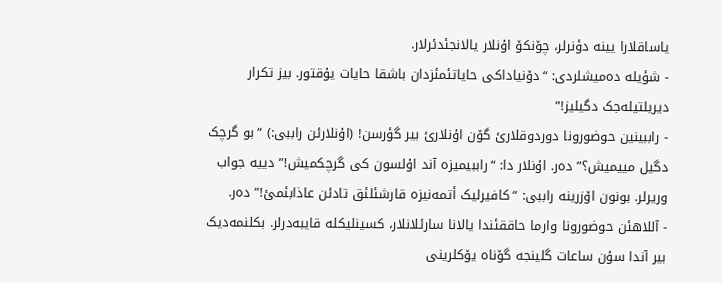یاساقلارا یینە دؤنرلر، چۆنکۆ اۇنلار یالانجئدئرلار.
- شؤیلە دەمیشلردی: “دۆنیاداکی حایاتئمئزدان باشقا حایات یۇقتور. بیز تکرار دیریلتیلەجک دگیلیز!”
- راببینین حوضورونا دوردوقلارئ گۆن اۇنلارئ بیر گؤرسن! (اۇنلارئن راببی:) “بو گرچک دگیل مییمیش؟” دەر. اۇنلار دا: “راببیمیزە آند اۇلسون کی گرچکمیش!” دییە جواب وریرلر. بونون اۆزرینە راببی: “کافیرلیک أتمەنیزە قارشئلئق تادئن عاذابئمئ!” دەر.
- آللاهئن حوضورونا وارما حاققئندا یالانا سارئلانلار، کسینلیکلە قایبەدرلر. بکلنمەدیک بیر آندا سۇن ساعات گلینجە گۆناە یۆکلرینی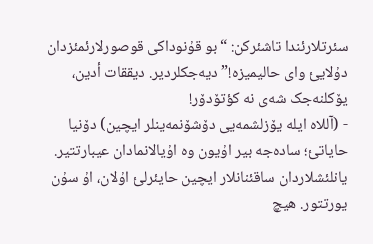سئرتلارئندا تاشئرکن: “بو قۇنوداکی قوصورلارئمئزدان دۇلایئ وای حالیمیزە!” دیەجکلردیر. دیققات أدین، یۆکلنەجک شەی نە کؤتۆدۆر!
- (آللاە ایلە یۆزلشمەیی دۆشۆنمەینلر ایچین) دۆنیا حایاتئ؛ سادەجە بیر اۇیون وە اۇیالانمادان عیبارتتیر. یانلئشلاردان ساقئنانلار ایچین حایئرلئ اۇلان، اۇ سۇن یورتتور. هیچ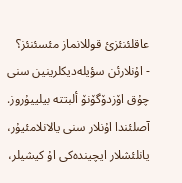عاقلئنئزئ قوللانماز مئسئنئز؟
- اۇنلارئن سؤیلەدیکلرینین سنی چۇق اۆزدۆگۆنۆ ألبتتە بیلییۇروز. آصلئندا اۇنلار سنی یالانلامئیۇر، یانلئشلار ایچیندەکی اۇ کیشیلر،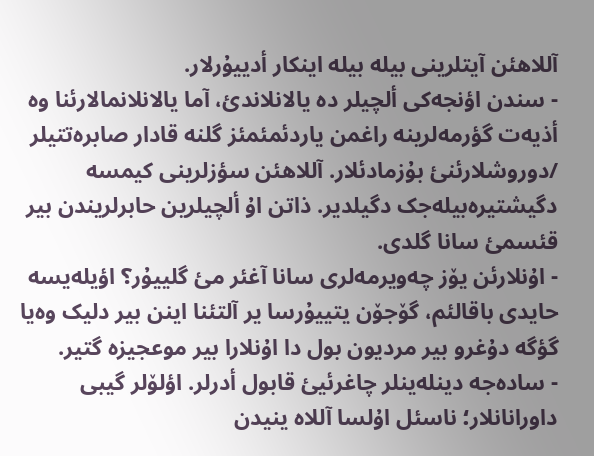آللاهئن آیتلرینی بیلە بیلە اینکار أدییۇرلار.
- سندن اؤنجەکی ألچیلر دە یالانلاندئ، آما یالانلانمالارئنا وە أذیەت گؤرمەلرینە راغمن یاردئمئمئز گلنە قادار صابرەتتیلر /دوروشلارئنئ بۇزمادئلار. آللاهئن سؤزلرینی کیمسە دگیشتیرەبیلەجک دگیلدیر. ذاتن اۇ ألچیلرین حابرلریندن بیر قئسمئ سانا گلدی.
- اۇنلارئن یۆز چەویرمەلری سانا آغئر مئ گلییۇر؟ اؤیلەیسە حایدی باقالئم، گۆجۆن یتییۇرسا یر آلتئنا اینن بیر دلیک وەیا گؤگە دۇغرو بیر مردیون بول دا اۇنلارا بیر موعجیزە گتیر.
- سادەجە دینلەینلر چاغرئیئ قابول أدرلر. اؤلۆلر گیبی داورانانلار؛ ناسئل اۇلسا آللاە ینیدن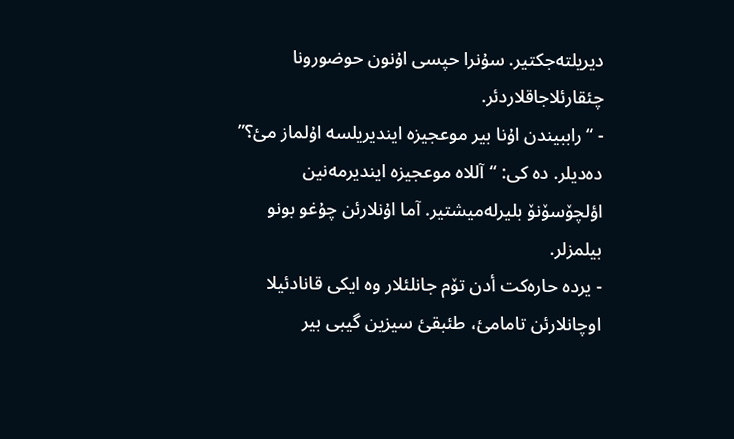دیریلتەجکتیر. سۇنرا حپسی اۇنون حوضورونا چئقارئلاجاقلاردئر.
- “راببیندن اۇنا بیر موعجیزە ایندیریلسە اۇلماز مئ؟” دەدیلر. دە کی: “آللاە موعجیزە ایندیرمەنین اؤلچۆسۆنۆ بلیرلەمیشتیر. آما اۇنلارئن چۇغو بونو بیلمزلر.
- یردە حارەکت أدن تۆم جانلئلار وە ایکی قانادئیلا اوچانلارئن تامامئ، طئبقئ سیزین گیبی بیر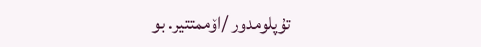تۇپلومدور /اۆممتتیر. بو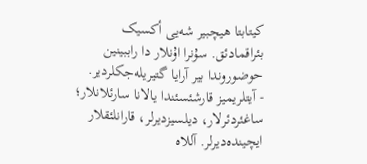کیتابتا هیچبیر شەیی أکسیک بئراقمادئق. سۇنرا اۇنلار دا راببینین حوضوروندا بیر آرایا گتیریلەجکلردیر.
- آیتلریمیز قارشئسئندا یالانا سارئلانلار؛ ساغئردئرلار، دیلسیزدیرلر، قارانلئقلار ایچیندەدیرلر. آللاە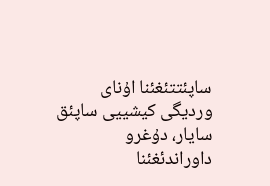ساپئتتئغئنا اۇنای وردیگی کیشییی ساپئق سایار، دۇغرو داوراندئغئنا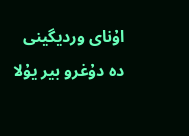اۇنای وردیگینی دە دۇغرو بیر یۇلا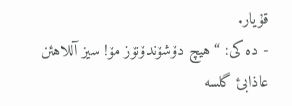قۇیار.
- دە کی: “هیچ دۆشۆندۆنۆز مۆ! سیز آللاهئن عاذابئ گلسە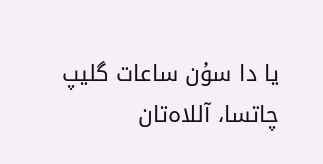یا دا سۇن ساعات گلیپ چاتسا، آللاەتان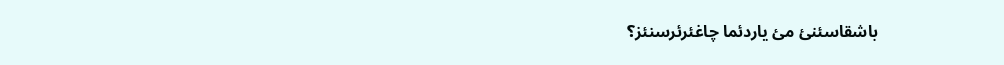باشقاسئنئ مئ یاردئما چاغئرئرسنئز؟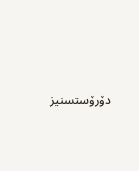دۆرۆستسنیز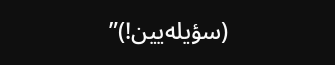(سؤیلەیین!)”